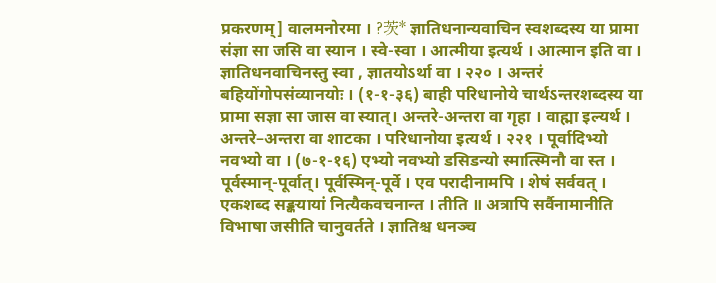प्रकरणम्] वालमनोरमा । ?茨* ज्ञातिधनान्यवाचिन स्वशब्दस्य या प्रामा संज्ञा सा जसि वा स्यान । स्वे-स्वा । आत्मीया इत्यर्थ । आत्मान इति वा । ज्ञातिधनवाचिनस्तु स्वा , ज्ञातयोऽर्था वा । २२० । अन्तरं बहियोंगोपसंव्यानयोः । (१-१-३६) बाही परिधानोये चार्थऽन्तरशब्दस्य या प्रामा सज्ञा सा जास वा स्यात्। अन्तरे-अन्तरा वा गृहा । वाह्मा इल्यर्थ । अन्तरे–अन्तरा वा शाटका । परिधानोया इत्यर्थ । २२१ । पूर्वादिभ्यो नवभ्यो वा । (७-१-१६) एभ्यो नवभ्यो डसिडन्यो स्मात्स्मिनौ वा स्त । पूर्वस्मान्-पूर्वात्। पूर्वस्मिन्-पूर्वे । एव परादीनामपि । शेषं सर्ववत् । एकशब्द सङ्कयायां नित्यैकवचनान्त । तीति ॥ अत्रापि सर्वैनामानीति विभाषा जसीति चानुवर्तते । ज्ञातिश्च धनञ्च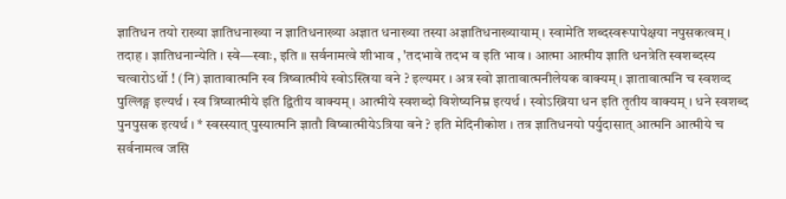ज्ञातिधन तयो राख्या ज्ञातिधनाख्या न ज्ञातिधनाख्या अज्ञात धनाख्या तस्या अज्ञातिधनाख्यायाम् । स्वामेति शब्दस्वरूपापेक्षया नपुसकत्वम् । तदाह । ज्ञातिधनान्येति । स्वे—स्वाः, इति ॥ सर्वनामत्वे शीभाव , 'तदभावे तदभ व इति भाव । आत्मा आत्मीय ज्ञाति धनत्रेति स्वशब्दस्य चत्वारोऽर्थो ! (नि) ज्ञातावात्मनि स्व त्रिष्वात्मीये स्वोऽस्त्रिया वने ? इल्यमर । अत्र स्वो ज्ञातावात्मनीलेयक वाक्यम् । ज्ञातावात्मनि च स्वशव्द पुल्लिङ्ग इल्यर्थ । स्व त्रिष्वात्मीये इति द्वितीय वाक्यम् । आत्मीये स्वशब्दो विशेष्यनिम्र इत्यर्थ । स्वोऽख्रिया धन इति तृतीय वाक्यम् । धने स्वशब्द पुनपुसक इत्यर्थ । * स्वस्स्यात् पुस्यात्मनि ज्ञातौ विष्वात्मीयेऽत्रिया वने ? इति मेदिनीकोश । तत्र ज्ञातिधनयो पर्युदासात् आत्मनि आत्मीये च सर्वनामत्व जसि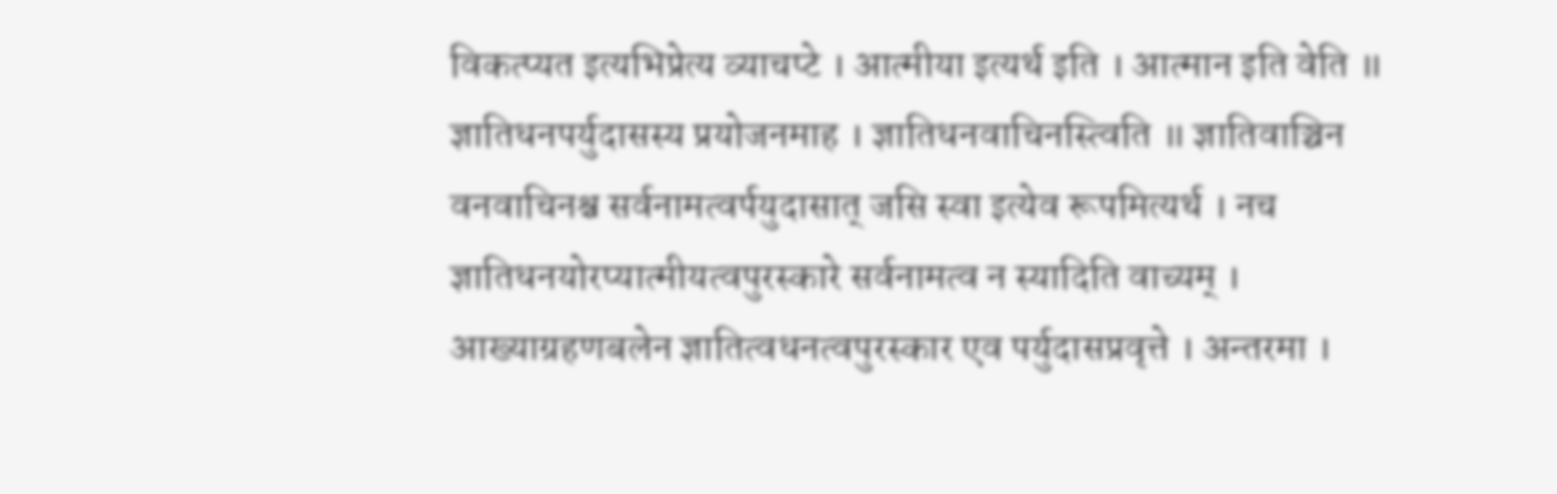विकत्प्यत इत्यभिप्रेत्य व्याचप्टे । आत्मीया इत्यर्थ इति । आत्मान इति वेति ॥ ज्ञातिधनपर्युदासस्य प्रयोजनमाह । ज्ञातिधनवाचिनस्त्विति ॥ ज्ञातिवाञ्चिन वनवाचिनश्च सर्वनामत्वर्पयुदासात् जसि स्वा इत्येव रूपमित्यर्थ । नच ज्ञातिधनयोरप्यात्मीयत्वपुरस्कारे सर्वनामत्व न स्यादिति वाच्यम् । आख्याग्रहणबलेन ज्ञातित्वधनत्वपुरस्कार एव पर्युदासप्रवृत्ते । अन्तरमा ।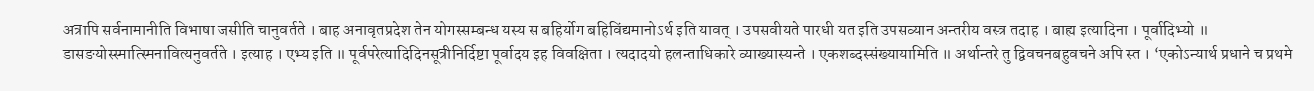अत्रापि सर्वनामानीति विभाषा जसीति चानुवर्तते । बाह अनावृतप्रदेश तेन योगस्सम्बन्ध यस्य स बहिर्योग बहिविंद्यमानोऽर्थ इति यावत् । उपसवीयते पारधी यत इति उपसव्यान अन्तरीय वस्त्र तदाह । बाह्य इत्यादिना । पूर्वादिभ्यो ॥ डासङयोस्स्मात्स्मिनावित्यनुवर्तते । इत्याह । एभ्य इति ॥ पूर्वपरेत्यादिदिनसूत्रीनिर्दिष्टा पूर्वादय इह विवक्षिता । त्यदादयो हलन्ताधिकारे व्याख्यास्यन्ते । एकशब्दस्संख्यायामिति ॥ अर्थान्तरे तु द्विवचनबहुवचने अपि स्त । ‘एकोऽन्यार्थ प्रधाने च प्रथमे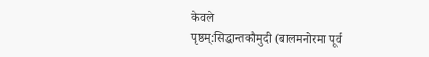केवले
पृष्ठम्:सिद्धान्तकौमुदी (बालमनोरमा पूर्व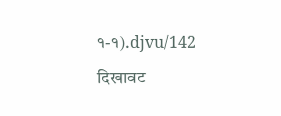१-१).djvu/142
दिखावट